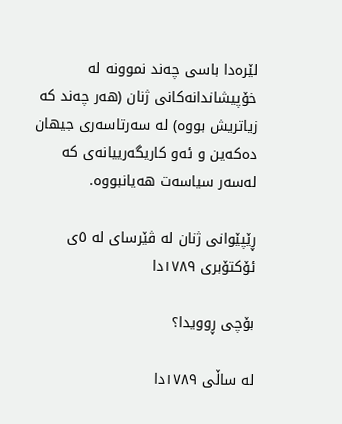لێرەدا باسی چەند نموونە لە خۆپیشاندانەکانی ژنان (هەر چەند کە زیاتریش بووە) لە سەرتاسەری جیهان دەکەین و ئەو کاریگەرییانەی کە لەسەر سیاسەت هەیانبووە.

ڕێپێوانی ژنان لە ڤێرسای لە ٥ی ئۆکتۆبری ۱۷٨۹دا

بۆچی ڕوویدا؟

لە ساڵی ۱۷٨۹دا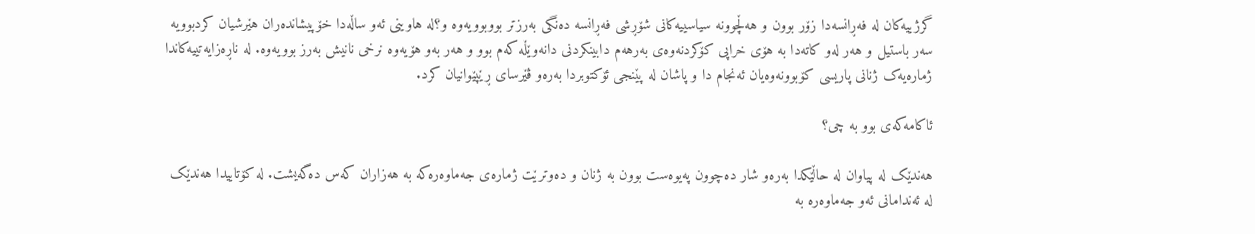گرژییەکان لە فەڕانسەدا زۆر بوون و هەڵچوونە سیاسییەکانی شۆڕشی فەڕانسە دەنگی بەرزتر بووبوویەوە و؟لە هاوینی ئەو ساڵەدا خۆپیشاندەران هێرشیان کردبوویە سەر باستیل و هەر لەو کاتەدا بە هۆی خراپی کۆکردنەوەی بەرهەم دابینکردنی دانەوێڵە کەم بوو و هەر بەو هۆیەوە نرخی نانیش بەرز بوویەوە. لە ناڕەزایەتییەکاندا ژمارەیەک ژنانی پاریسی کۆبوونەوەیان ئەنجام دا و پاشان لە پێنجی ئۆکتوبردا بەرەو ڤێرسای ڕێپێوانیان کرد.

ئاکامەکەی بوو بە چی؟

هەندێک لە پیاوان لە حاڵێکدا بەرەو شار دەچوون پەیوەست بوون بە ژنان و دەوترێت ژمارەی جەماوەرەکە بە هەزاران کەس دەگەیشت. لە کۆتاییدا هەندێک لە ئەندامانی ئەو جەماوەرە بە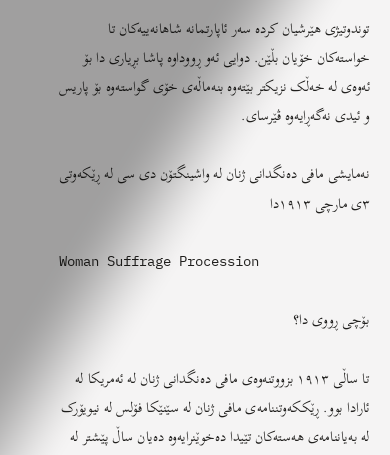توندوتیژی هێرشیان کردە سەر ئاپارتمانه شاهانەییەکان تا خواستەکان خۆیان بڵێن. دوایی ئەو ڕووداوە پاشا بڕیاری دا بۆ ئەوەی لە خەڵک نزیکتر بێتەوە بنەماڵەی خۆی گواستەوە بۆ پاریس و ئیدی نەگەڕایەوە ڤێرسای.

نەمایشی مافی دەنگدانی ژنان لە واشینگتۆن دی سی لە ڕێکەوتی ۳ی مارچی ۱۹۱۳دا

Woman Suffrage Procession

بۆچی ڕووی دا‌؟

تا ساڵی ۱۹۱۳ بزووتنەوەی مافی دەنگدانی ژنان لە ئەمریکا لە ئارادا بوو. ڕێککەوتننامەی مافی ژنان لە سێنێکا فۆلس لە نیویۆرک لە بەیاننامەی هەستەکان تێیدا دەخوێنرایەوە دەیان ساڵ پێشتر لە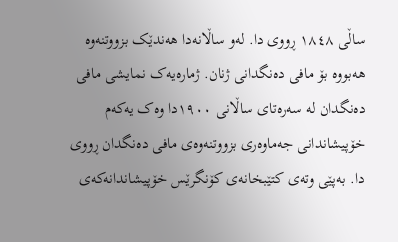ساڵی ۱٨٤٨ ڕووی دا. لەو ساڵانەدا هەندێک بزووتنەوە هەبووە بۆ مافی دەنگدانی ژنان. ژمارەیەک نمایشی مافی دەنگدان لە سەرەتای ساڵانی ۱۹۰۰دا وەک یەکەم خۆپیشاندانی جەماوەری بزووتنەوەی مافی دەنگدان ڕووی دا. بەپێی وتەی کتێبخانەی کۆنگرێس خۆپیشاندانەکەی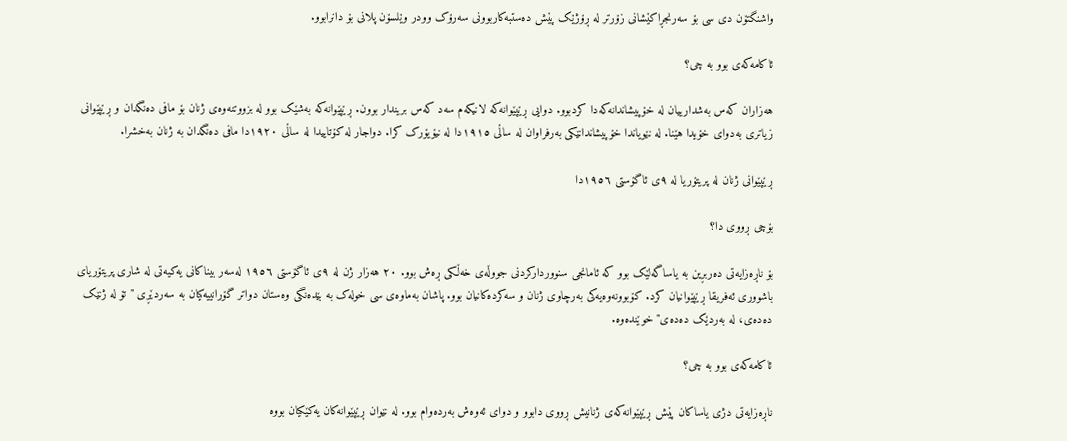واشنگتۆن دی سی بۆ سەرنجڕاکێشانی زۆرتر لە ڕۆژێک پێش دەستبەکاربوونی سەرۆک وودر وێلسۆن پلانی بۆ دانرابوو.

ئاکامەکەی بوو بە چی؟

هەزاران کەس بەشدارییان لە خۆپیشاندانەکەدا کردبوو. دوایی ڕێپێوانەکە لانیکەم سەد کەس بریندار بوون. ڕێپێوانەکە بەشێک بوو لە بزووتنەوەی ژنان بۆ مافی دەنگدان و ڕێپێوانی زیاتری بەدوای خۆیدا هێنا. لە نێویاندا خۆپیشاندانێکی بەرفراوان لە ساڵی ۱۹۱٥دا لە نیۆیۆرک کرا. دواجار لە کۆتاییدا لە ساڵی ۱۹۲۰دا مافی دەنگدان بە ژنان بەخشرا.

ڕێپێوانی ژنان لە پریتۆریا لە ۹ی ئاگۆستی ۱۹٥٦دا

بۆچی ڕووی دا؟

بۆ ناڕەزایەتی دەربڕین بە یاساگەلێک بوو کە ئامانجی سنووردارکردنی جووڵەی خەڵکی ڕەش بوو. ۲۰ هەزار ژن لە ۹ی ئاگۆستی ۱۹٥٦ لەسەر بیناکانی یەکیەتی لە شاری پریتۆریای باشووری ئەفریقا ڕێپێوانیان کرد. کۆبوونەوەیەکی بەرچاوی ژنان و سەکردەکانیان بوو. پاشان بەماوەی سی خولەک بە بێدەنگی وەستان دواتر گۆرانییەکیان بە سەردێڕی "تۆ لە ژنێک دەدەی، لە بەردێک دەدەی" خوێندەوە.

ئاکامەکەی بوو بە چی؟

ناڕەزایەتی دژی یاساکان پێش ڕێپێوانەکەی ژنانیش ڕووی دابوو و دوای ئەوەش بەردەوام بوو. لە نێوان ڕێپێوانەکان یەکێکیان بووە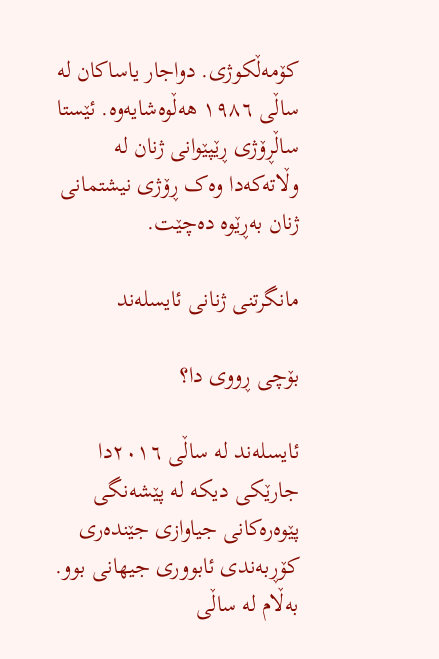کۆمەڵکوژی. دواجار یاساکان لە ساڵی ۱۹٨٦ هەڵوەشایەوە. ئێستا ساڵڕۆژی ڕێپێوانی ژنان لە وڵاتەکەدا وەک ڕۆژی نیشتمانی ژنان بەڕێوە دەچێت.

مانگرتنی ژنانی ئایسلەند

بۆچی ڕووی دا؟

ئایسلەند لە ساڵی ۲۰۱٦دا جارێکی دیکە لە پێشەنگی پێوەرەکانی جیاوازی جێندەری کۆڕبەندی ئابووری جیهانی بوو. بەڵام لە ساڵی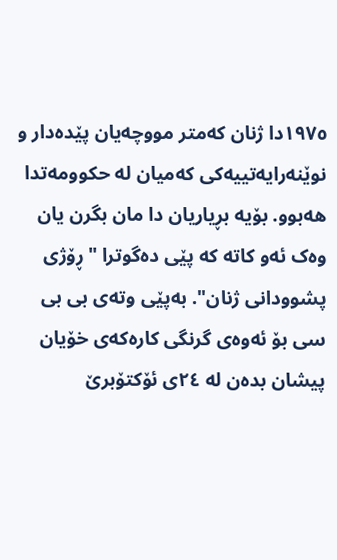۱۹۷٥دا ژنان کەمتر مووچەیان پێدەدار و نوێنەرایەتییەکی کەمیان لە حکوومەتدا هەبوو. بۆیە بڕیاریان دا مان بگرن یان وەک ئەو کاتە کە پێی دەگوترا "ڕۆژی پشوودانی ژنان". بەپێی وتەی بی بی سی بۆ ئەوەی گرنگی کارەکەی خۆیان پیشان بدەن لە ۲٤ی ئۆکتۆبرێ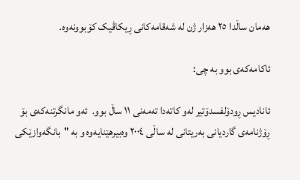هەمان ساڵدا ۲٥ هەزار ژن لە شەقامەکانی ڕیکاڤیک کۆبوونەوە.

ئاکامەکەی بوو بە چی:

ئانادیس ڕودۆلفسدۆتیر لەو کاتەدا تەمەنی ١١ ساڵ بوو.  ئەو مانگرتنەکەی بۆ ڕۆژنامەی گاردیانی بەریتانی لە ساڵی ٢٠٠٤ وەبیرهێنایەوە و بە "بانگەوازێکی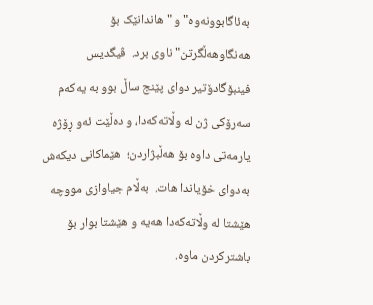بەئاگابوونەوە" و "هاندانێک بۆ هەنگاوهەڵگرتن" ناوی برد.  ڤیگدیس فینبۆگادۆتیر دوای پێنج ساڵ بوو بە یەکەم سەرۆکی ژن لە وڵاتەکەدا، و دەڵێت ئەو ڕۆژە یارمەتی داوە بۆ هەڵبژاردن؛  هێماکانی دیکەش بەدوای خۆیاندا هات.  بەڵام جیاوازی مووچە هێشتا لە وڵاتەکەدا هەیە و هێشتا بوار بۆ باشترکردن ماوە.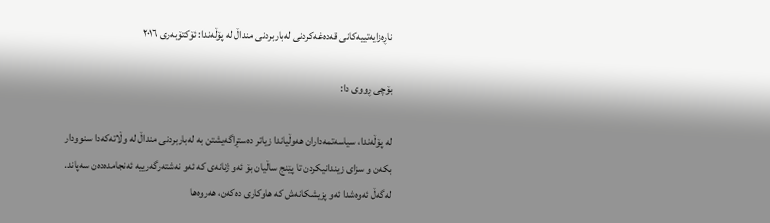ناڕەزایەتییەکانی قەدەغەکردنی لەباربردنی منداڵ لە پۆڵەندا: ئۆکتۆبەری ٢٠١٦

بۆچی ڕووی دا:

لە پۆڵەندا، سیاسەتمەداران هەوڵیاندا زیاتر دەستڕاگەیشتن بە لەباربردنی منداڵ لە وڵاتەکەدا سنوودار بکەن و سزای زیندانیکردن تا پێنج ساڵیان بۆ ئەو ژنانەی کە ئەو نەشتەرگەرییە ئەنجامدەدەن سەپاند. لەگەڵ ئەوەشدا ئەو پزیشکانەش کە هاوکاری دەکەن، هەروەها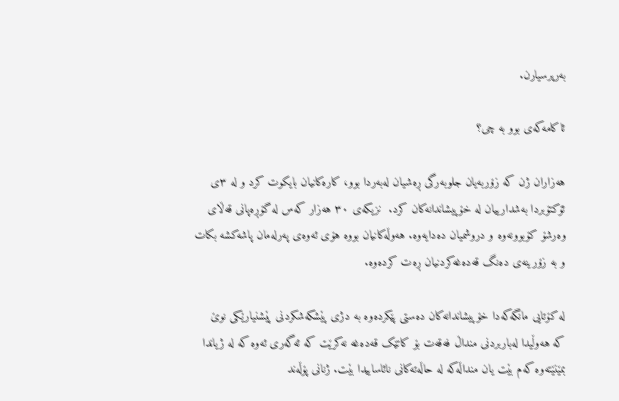بەرپرسیارن.

ئاکامەکەی بوو بە چی؟

هەزاران ژن کە زۆربەیان جلوبەرگی ڕەشیان لەبەردا بوو، کارەکانیان بایکوت کرد و لە ٣ی ئۆکتۆبردا بەشدارییان لە خۆپیشاندانەکان کرد.  نزیکەی ٣٠ هەزار کەس لە گۆڕەپانی قەڵای وەرشۆ کۆبوونەوە و دروشمیان دەدایەوە. هەوڵەکانیان بووە هۆی ئەوەی پەرلەمان پاشەکشە بکات و بە زۆرینەی دەنگ قەدەغەکردنیان ڕەت کردەوە.

لە کۆتایی مانگەکەدا خۆپیشاندانەکان دەستی پێکردەوە بە دژی پێشکەشکردنی پێشنیارێکی نوێ کە هەوڵیدا لەباربردنی منداڵ فەقەت بۆ کاتێک قەدەغە نەکرێت کە ئەگەری ئەوە کە لە ژیاندا بمێنێتەوە کەم بێت یان منداڵەکە لە حاڵەتەکانی نائاساییدا بێت. ژنانی پۆڵەند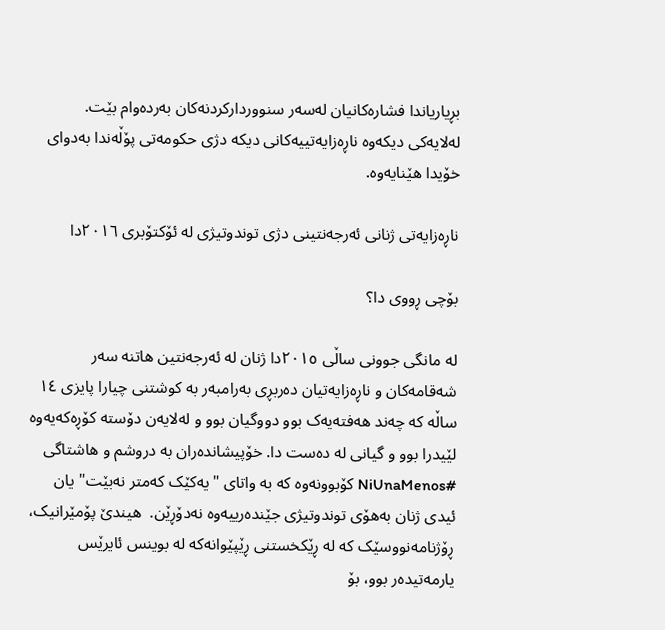بڕیاریاندا فشارەکانیان لەسەر سنووردارکردنەکان بەردەوام بێت.  لەلایەکی دیکەوە ناڕەزایەتییەکانی دیکە دژی حکومەتی پۆڵەندا بەدوای خۆیدا هێنایەوە.

ناڕەزایەتی ژنانی ئەرجەنتینی دژی توندوتیژی لە ئۆکتۆبری ۲۰۱٦دا

بۆچی ڕووی دا؟

لە مانگی جوونی ساڵی ٢٠١٥دا ژنان لە ئەرجەنتین هاتنە سەر شەقامەکان و ناڕەزایەتیان دەربڕی بەرامبەر بە کوشتنی چیارا پایزی ١٤ ساڵە کە چەند هەفتەیەک بوو دووگیان بوو و لەلایەن دۆستە کۆڕەکەیەوە لێیدرا بوو و گیانی لە دەست دا. خۆپیشاندەران بە دروشم و هاشتاگی #NiUnaMenos کۆبوونەوە کە بە واتای "یەکێک کەمتر نەبێت" یان ئیدی ژنان بەهۆی توندوتیژی جێندەرییەوە نەدۆڕێن.  هیندێ پۆمێرانیک، ڕۆژنامەنووسێک کە لە ڕێکخستنی ڕێپێوانەکە لە بوینس ئایرێس یارمەتیدەر بوو، بۆ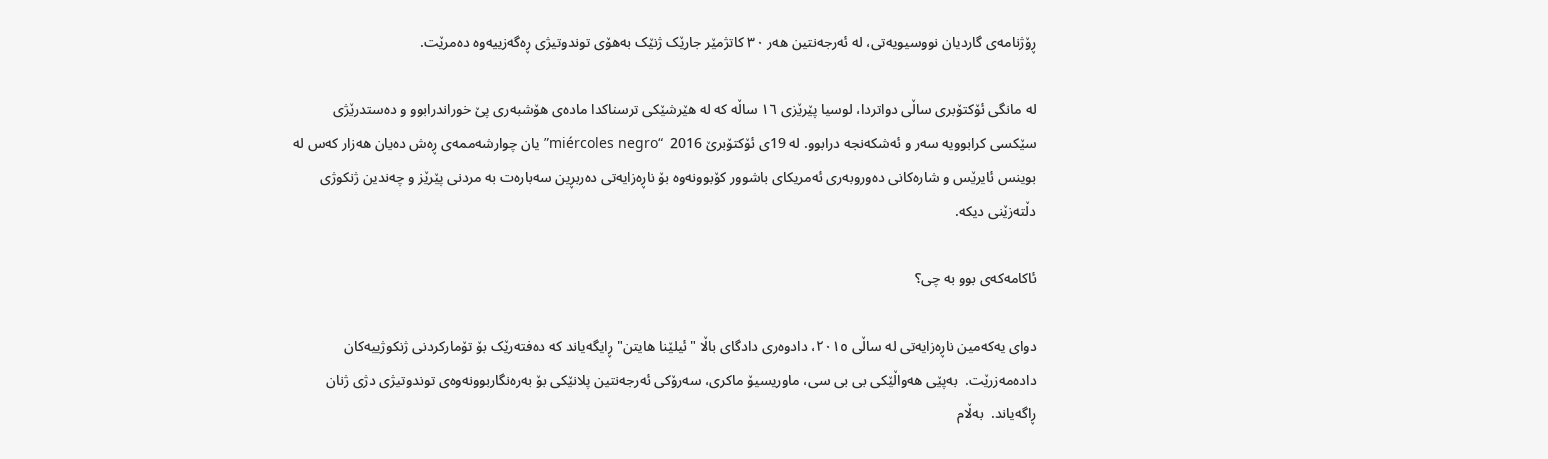ڕۆژنامەی گاردیان نووسیویەتی، لە ئەرجەنتین هەر ٣٠ کاتژمێر جارێک ژنێک بەهۆی توندوتیژی ڕەگەزییەوە دەمرێت.

لە مانگی ئۆکتۆبری ساڵی دواتردا، لوسیا پێرێزی ١٦ ساڵە کە لە هێرشێکی ترسناکدا مادەی هۆشبەری پێ خوراندرابوو و دەستدرێژی سێکسی کرابوویە سەر و ئەشکەنجە درابوو. لە 19ی ئۆکتۆبرێ 2016  “miércoles negro” یان چوارشەممەی ڕەش دەیان هەزار کەس لە بوینس ئایرێس و شارەکانی دەوروبەری ئەمریکای باشوور کۆبوونەوە بۆ ناڕەزایەتی دەربڕین سەبارەت بە مردنی پێرێز و چەندین ژنکوژی دڵتەزێنی دیکە.

ئاکامەکەی بوو بە چی؟

دوای یەکەمین ناڕەزایەتی لە ساڵی ٢٠١٥، دادوەری دادگای باڵا "ئیلێنا هایتن" ڕایگەیاند کە دەفتەرێک بۆ تۆمارکردنی ژنکوژییەکان دادەمەزرێت.  بەپێی هەواڵێکی بی بی سی، ماوریسیۆ ماکری، سەرۆکی ئەرجەنتین پلانێکی بۆ بەرەنگاربوونەوەی توندوتیژی دژی ژنان ڕاگەیاند.  بەڵام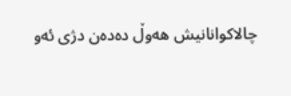چالاکوانانیش هەوڵ دەدەن دژی ئەو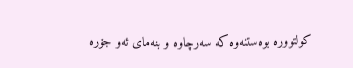کولتوورە بوەستنەوە کە سەرچاوە و بنەمای ئەو جۆرە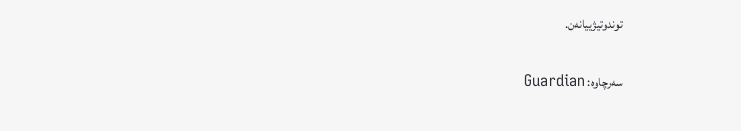توندوتیژییانەن.

سەرچاوە: Guardian